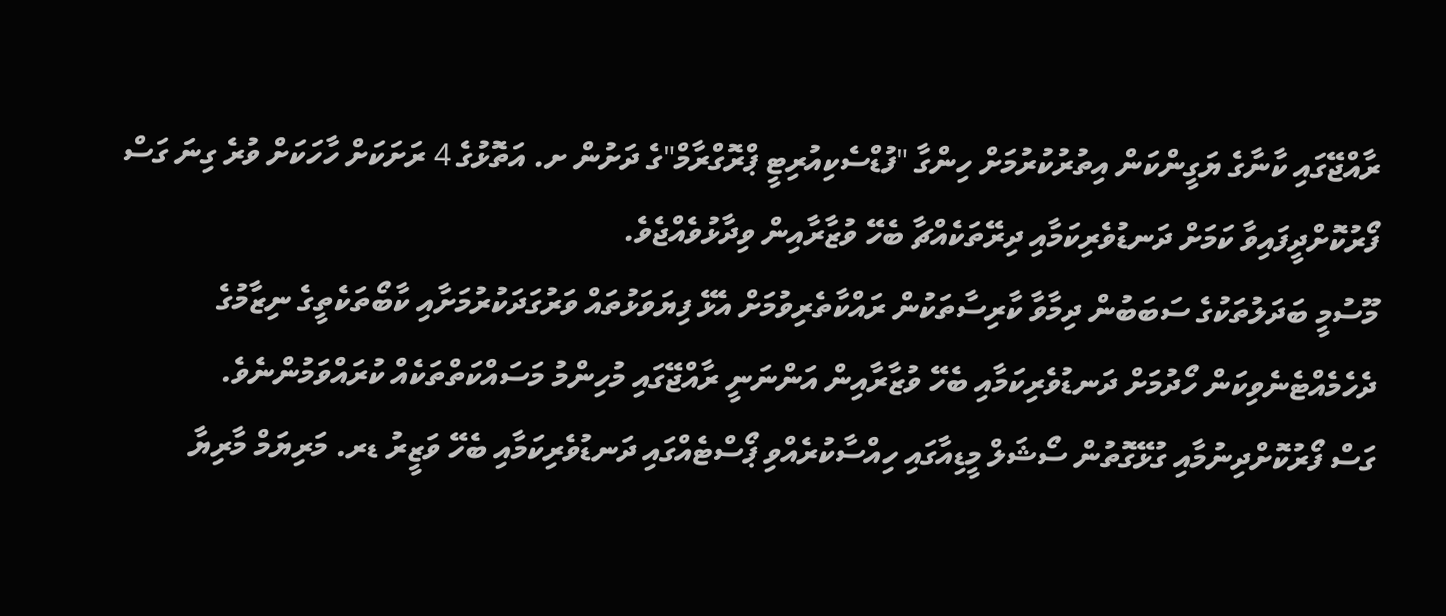ރާއްޖޭގައި ކާނާގެ ޔަގީންކަން އިތުރުކުރުމަށް ހިންގާ "ފުޑްސެކިއުރިޓީ ޕްރޮގްރާމް"ގެ ދަށުން ށ. އަތޮޅުގެ 4 ރަށަކަށް ހާހަކަށް ވުރެ ގިނަ ގަސް ފޯރުކޮށްދީފައިވާ ކަމަށް ދަނޑުވެރިކަމާއި ދިރޭތަކެއްޗާ ބެހޭ ވުޒާރާއިން ވިދާޅުވެއްޖެވެ.
މޫސުމީ ބަދަލުތަކުގެ ސަބަބުން ދިމާވާ ކާރިސާތަކުން ރައްކާތެރިވުމަށް އެޅޭ ފިޔަވަޅުތައް ވަރުގަދަކުރުމަށާއި ކާބޯތަކެތީގެ ނިޒާމުގެ ދެހެމެއްޓެނެވިކަން ހޯދުމަށް ދަނޑުވެރިކަމާއި ބެހޭ ވުޒާރާއިން އަންނަނީ ރާއްޖޭގައި މުހިންމު މަސައްކަތްތަކެއް ކުރައްވަމުންނެވެ.
ގަސް ފޯރުކޮށްދިނުމާއި ގުޅޭގޮތުން ސޯޝަލް މީޑިއާގައި ހިއްސާކުރެއްވި ޕޯސްޓެއްގައި ދަނޑުވެރިކަމާއި ބެހޭ ވަޒީރު ޑރ. މަރިޔަމް މާރިޔާ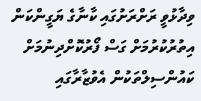ވިދާޅުވީ ރަށްރަށުގައި ކާނާގެ ޔަގީންކަން އިތުރުކުރުމަށް ގަސް ފޯރުކޮށްދިނުމަށް ކައުންސިލްތަކުން އެވުޒާރާގައި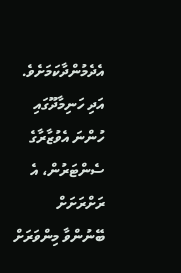އެދެމުންދާކަމަށެވެ. އަދި ހަނިމާދޫގައި ހުންނަ އެވުޒާރާގެ ސެންޓަރުން، އެ ރަށްރަށަށް ބޭނުންވާ މިންވަރަށް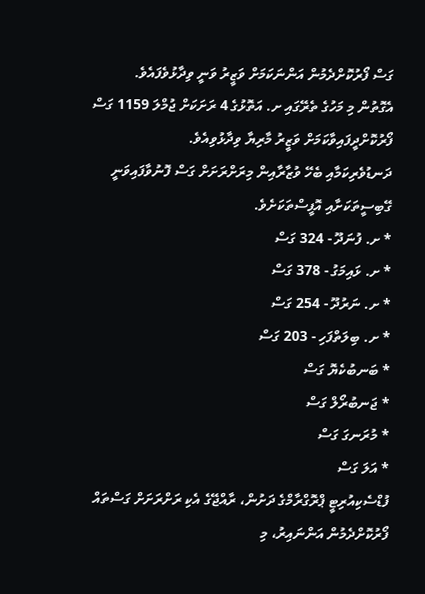ގަސް ފޯރުކޮށްދެމުން އަންނަކަމަށް ވަޒީރު ވަނީ ވިދާޅުވެފައެވެ.
އެގޮތުން މި މަހުގެ ތެރޭގައި ށ. އަތޮޅުގެ 4 ރަށަކަށް ޖުމްލަ 1159 ގަސް ފޯރުކޮށްދީފައިވާކަމަށް ވަޒީރު މާރިޔާ ވިދާޅުވިއެވެ.
ދަނޑުވެރިކަމާއި ބެހޭ ވުޒާރާއިން މިރަށްރަށަށް ގަސް ފޮނުވާފައިވަނީ ގޭބިސީތަކަށާއި އޮފީސްތަކަށެވެ.
* ށ. ފުނަދޫ - 324 ގަސް
* ށ. ޅައިމަގު - 378 ގަސް
* ށ. ނަރުދޫ - 254 ގަސް
* ށ. ބިލަތްފަހި - 203 ގަސް
* ބަނބުކެޔޮ ގަސް
* ޖަނބުރޯލް ގަސް
* މުރަނގަ ގަސް
* އަލަ ގަސް
ފުޑްސެކިއުރިޓީ ޕްރޮގްރާމްގެ ދަށުން، ރާއްޖޭގެ އެކި ރަށްރަށަށް ގަސްތައް ފޯރުކޮށްދެމުން އަންނައިރު، މި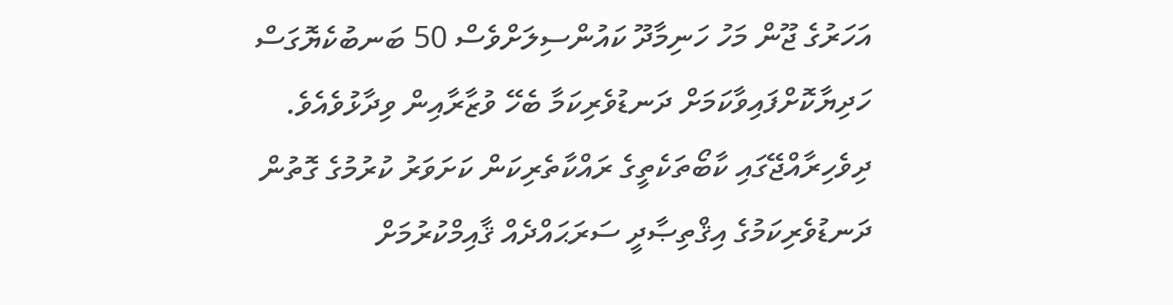އަހަރުގެ ޖޫން މަހު ހަނިމާދޫ ކައުންސިލަށްވެސް 50 ބަނބުކެޔޮގަސް ހަދިޔާކޮށްފައިވާކަމަށް ދަނޑުވެރިކަމާ ބެހޭ ވުޒާރާއިން ވިދާޅުވެއެވެ.
ދިވެހިރާއްޖޭގައި ކާބޯތަކެތީގެ ރައްކާތެރިކަން ކަށަވަރު ކުރުމުގެ ގޮތުން ދަނޑުވެރިކަމުގެ އިޤްތިޞާދީ ސަރަޙައްދެއް ޤާއިމްކުރުމަށް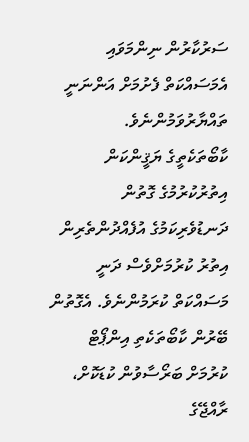ސަރުކާރުން ނިންމަވައި އެމަސައްކަތް ފެށުމަށް އަންނަނީ ތައްޔާރުވަމުންނެވެ.
ކާބޯތަކެތީގެ ޔަޤީންކަން އިތުރުކުރުމުގެ ގޮތުން ދަނޑުވެރިކަމުގެ އުފެއްދުންތެރިން އިތުރު ކުރުމަށްވެސް ދަނީ މަސައްކަތް ކުރަމުންނެވެ. އެގޮތުން ބޭރުން ކާބޯތަކެތި އިންޕޯޓް ކުރުމަށް ބަރޯސާވުން ކުޑަކޮށް، ރާއްޖޭގެ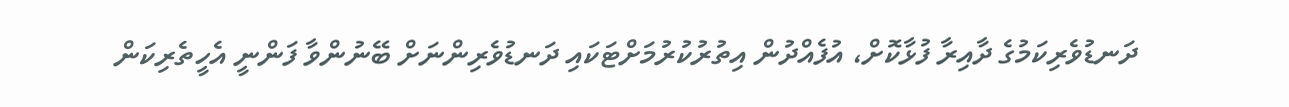ދަނޑުވެރިކަމުގެ ދާއިރާ ފުޅާކޮށް، އުފެއްދުން އިތުރުކުރުމަށްޓަކައި ދަނޑުވެރިންނަށް ބޭނުންވާ ފަންނީ އެހީތެރިކަން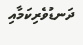ދަނޑުވެރިކަމާއި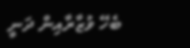ބެހޭ ވުޒާރާއިން ދަނީ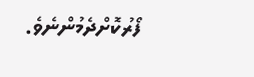ފޯރުކޮށްދެމުންނެވެ.